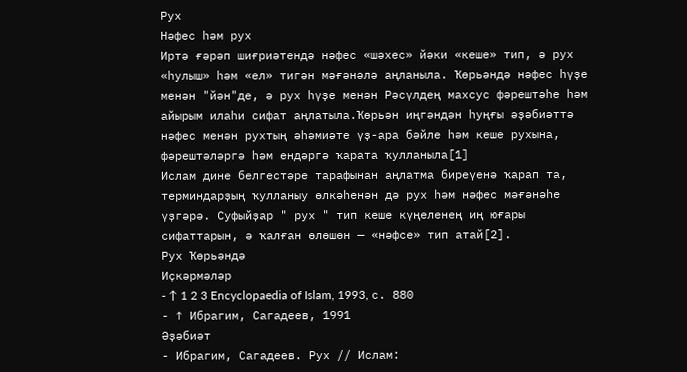Рух
Нәфес һәм рух
Иртә ғәрәп шиғриәтендә нәфес «шәхес» йәки «кеше» тип, ә рух «һулыш» һәм «ел» тигән мәғәнәлә аңланыла. Ҡөрьәндә нәфес һүҙе менән "йән"де, ә рух һүҙе менән Рәсүлдең махсус фәрештәһе һәм айырым илаһи сифат аңлатыла.Ҡөрьән иңгәндән һуңғы әҙәбиәттә нәфес менән рухтың әһәмиәте үҙ-ара бәйле һәм кеше рухына, фәрештәләргә һәм ендәргә ҡарата ҡулланыла[1]
Ислам дине белгестәре тарафынан аңлатма биреүенә ҡарап та, терминдарҙың ҡулланыу өлкәһенән дә рух һәм нәфес мәғәнәһе үҙгәрә. Суфыйҙар " рух " тип кеше күңеленең иң юғары сифаттарын, ә ҡалған өлөшөн — «нәфсе» тип атай[2].
Рух Ҡөрьәндә
Иҫкәрмәләр
- ↑ 1 2 3 Encyclopaedia of Islam, 1993, с. 880
- ↑ Ибрагим, Сагадеев, 1991
Әҙәбиәт
- Ибрагим, Сагадеев. Рух // Ислам: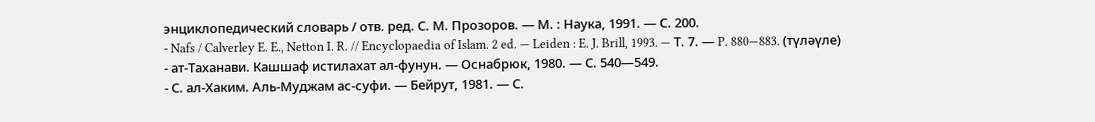энциклопедический словарь / отв. ред. С. М. Прозоров. — М. : Наука, 1991. — С. 200.
- Nafs / Calverley E. E., Netton I. R. // Encyclopaedia of Islam. 2 ed. — Leiden : E. J. Brill, 1993. — Т. 7. — P. 880—883. (түләүле)
- ат-Таханави. Кашшаф истилахат ал-фунун. — Оснабрюк, 1980. — С. 540—549.
- С. ал-Хаким. Аль-Муджам ас-суфи. — Бейрут, 1981. — С.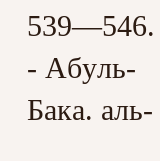539—546.
- Абуль-Бака. аль-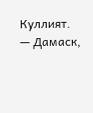Куллият. — Дамаск,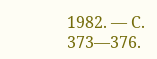1982. — С. 373—376.